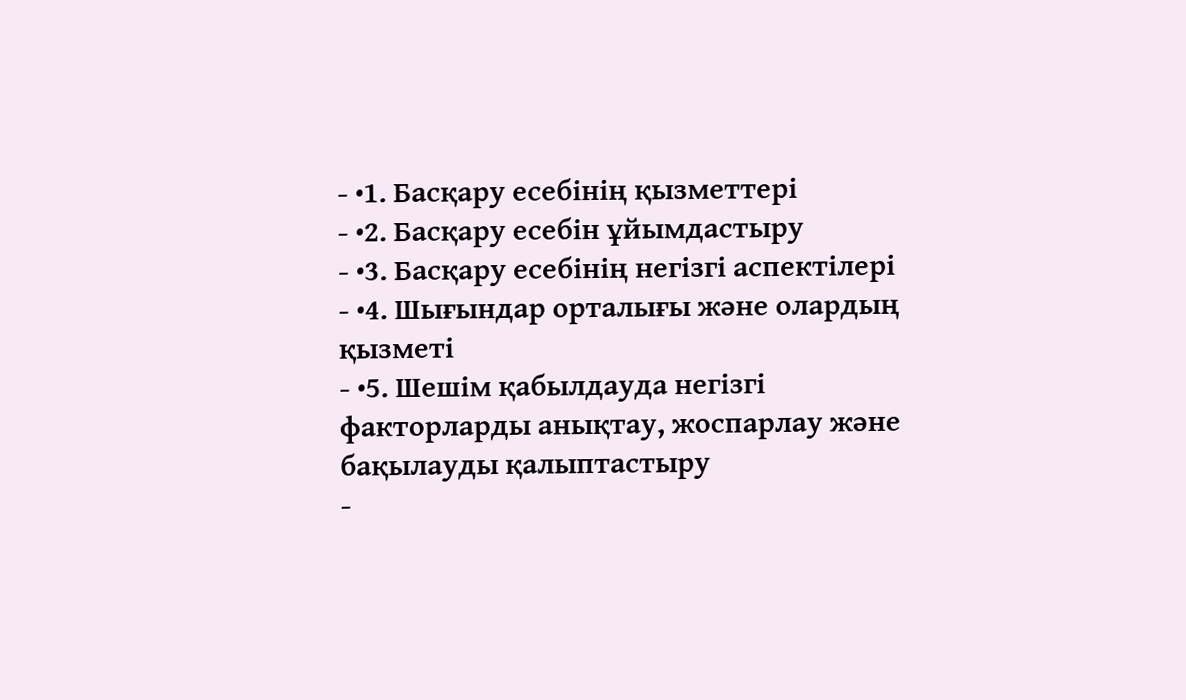- •1. Басқару есебінің қызметтері
- •2. Басқару есебін ұйымдастыру
- •3. Басқару есебінің негізгі аспектілері
- •4. Шығындар орталығы және олардың қызметі
- •5. Шешім қабылдауда негізгі факторларды анықтау, жоспарлау және бақылауды қалыптастыру
-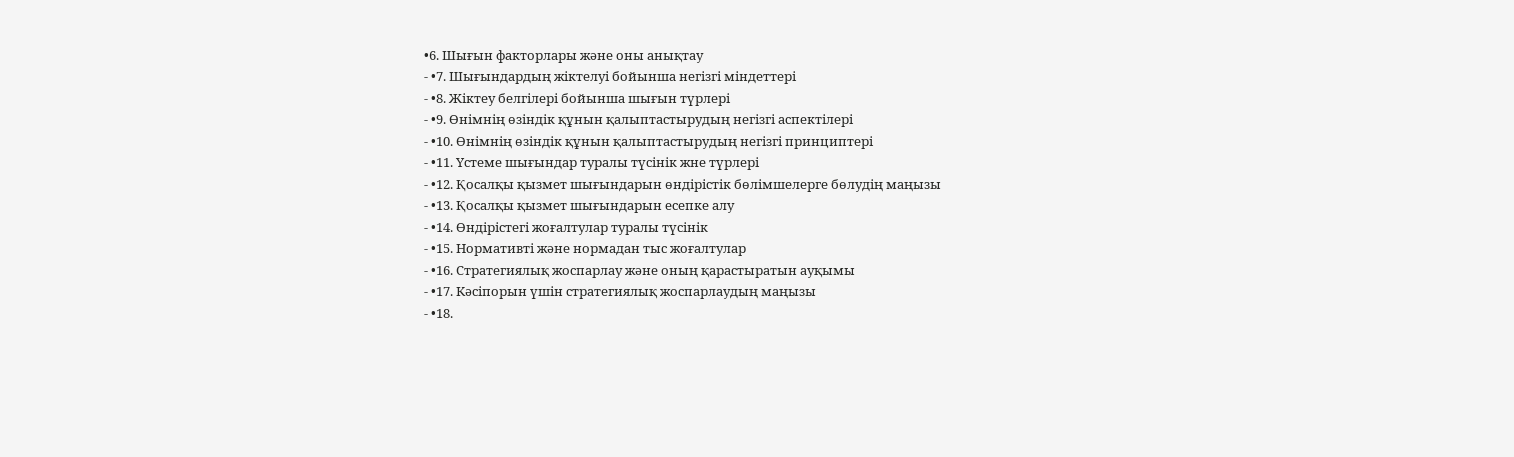•6. Шығын факторлары және оны анықтау
- •7. Шығындардың жіктелуі бойынша негізгі міндеттері
- •8. Жіктеу белгілері бойынша шығын түрлері
- •9. Өнімнің өзіндік құнын қалыптастырудың негізгі аспектілері
- •10. Өнімнің өзіндік құнын қалыптастырудың негізгі принциптері
- •11. Үстеме шығындар туралы түсінік жне түрлері
- •12. Қосалқы қызмет шығындарын өндірістік бөлімшелерге бөлудің маңызы
- •13. Қосалқы қызмет шығындарын есепке алу
- •14. Өндірістегі жоғалтулар туралы түсінік
- •15. Нормативті және нормадан тыс жоғалтулар
- •16. Стратегиялық жоспарлау және оның қарастыратын ауқымы
- •17. Кәсіпорын үшін стратегиялық жоспарлаудың маңызы
- •18.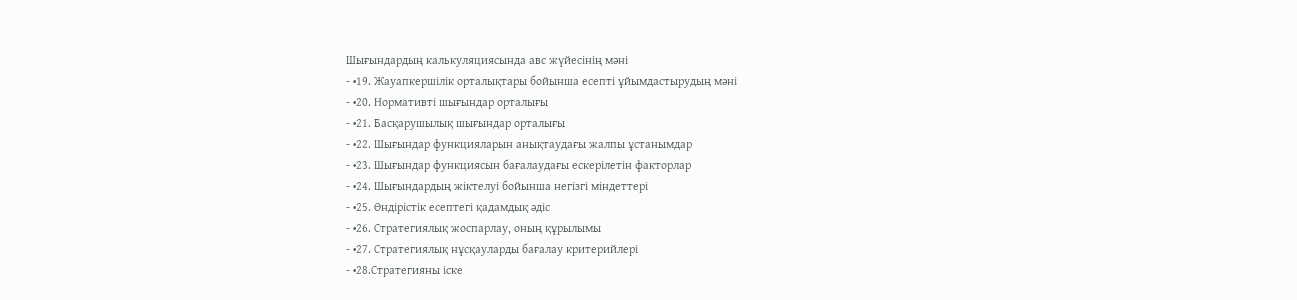Шығындардың калькуляциясында авс жүйесінің мәні
- •19. Жауапкершілік орталықтары бойынша есепті ұйымдастырудың мәні
- •20. Нормативті шығындар орталығы
- •21. Басқарушылық шығындар орталығы
- •22. Шығындар функцияларын анықтаудағы жалпы ұстанымдар
- •23. Шығындар функциясын бағалаудағы ескерілетін факторлар
- •24. Шығындардың жіктелуі бойынша негізгі міндеттері
- •25. Өндірістік есептегі қадамдық әдіс
- •26. Стратегиялық жоспарлау, оның құрылымы
- •27. Стратегиялық нұсқауларды бағалау критерийлері
- •28.Стратегияны іске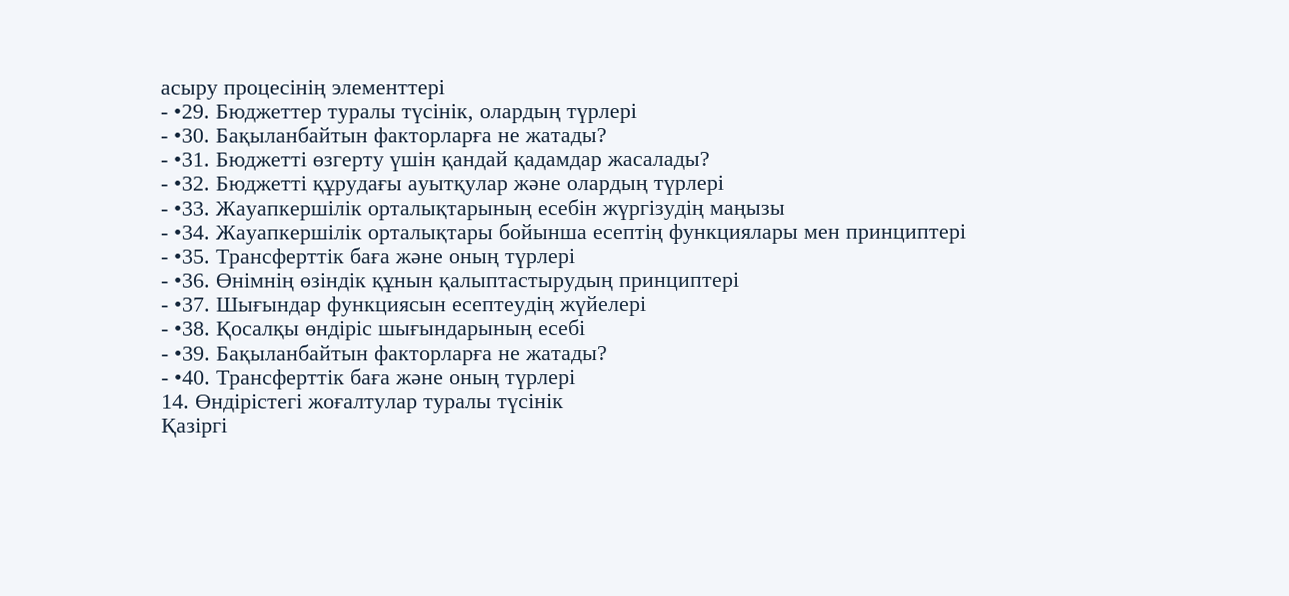асыру процесінің элементтері
- •29. Бюджеттер туралы түсінік, олардың түрлері
- •30. Бақыланбайтын факторларға не жатады?
- •31. Бюджетті өзгерту үшін қандай қадамдар жасалады?
- •32. Бюджетті құрудағы ауытқулар және олардың түрлері
- •33. Жауапкершілік орталықтарының есебін жүргізудің маңызы
- •34. Жауапкершілік орталықтары бойынша есептің функциялары мен принциптері
- •35. Трансферттік баға және оның түрлері
- •36. Өнімнің өзіндік құнын қалыптастырудың принциптері
- •37. Шығындар функциясын есептеудің жүйелері
- •38. Қосалқы өндіріс шығындарының есебі
- •39. Бақыланбайтын факторларға не жатады?
- •40. Трансферттік баға және оның түрлері
14. Өндірістегі жоғалтулар туралы түсінік
Қазіргі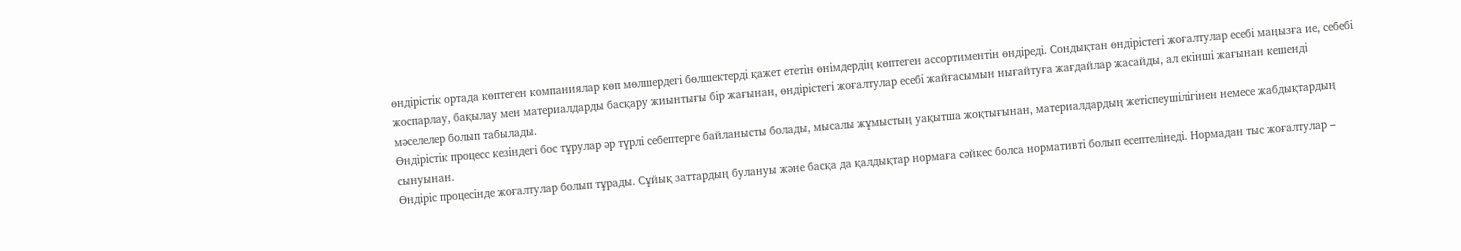өндірістік ортада көптеген компаниялар көп мөлшердегі бөлшектерді қажет ететін өнімдердің көптеген ассортиментін өндіреді. Сондықтан өндірістегі жоғалтулар есебі маңызға ие, себебі жоспарлау, бақылау мен материалдарды басқару жиынтығы бір жағынан, өндірістегі жоғалтулар есебі жайғасымын нығайтуға жағдайлар жасайды, ал екінші жағынан кешенді мәселелер болып табылады.
Өндірістік процесс кезіндегі бос тұрулар әр түрлі себептерге байланысты болады, мысалы жұмыстың уақытша жоқтығынан, материалдардың жетіспеушілігінен немесе жабдықтардың сынуынан.
Өндіріс процесінде жоғалтулар болып тұрады. Сұйық заттардың булануы және басқа да қалдықтар нормаға сәйкес болса нормативті болып есептелінеді. Нормадан тыс жоғалтулар –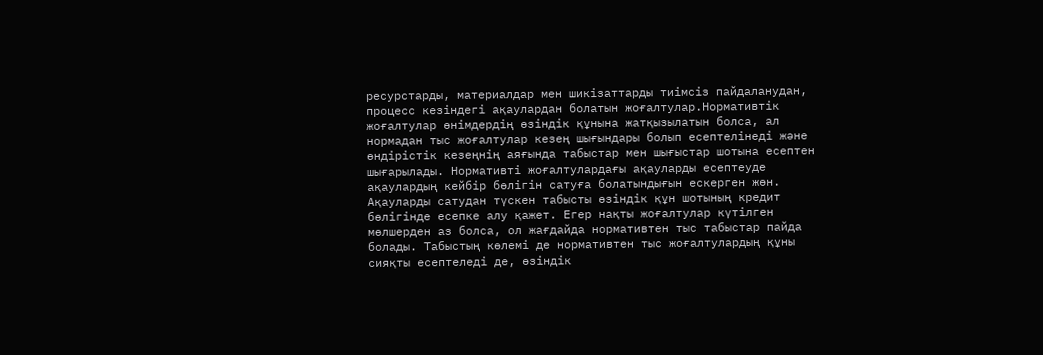ресурстарды, материалдар мен шикізаттарды тиімсіз пайдаланудан, процесс кезіндегі ақаулардан болатын жоғалтулар.Нормативтік жоғалтулар өнімдердің өзіндік құнына жатқызылатын болса, ал нормадан тыс жоғалтулар кезең шығындары болып есептелінеді және өндірістік кезеңнің аяғында табыстар мен шығыстар шотына есептен шығарылады. Нормативті жоғалтулардағы ақауларды есептеуде ақаулардың кейбір бөлігін сатуға болатындығын ескерген жөн. Ақауларды сатудан түскен табысты өзіндік құн шотының кредит бөлігінде есепке алу қажет. Егер нақты жоғалтулар күтілген мөлшерден аз болса, ол жағдайда нормативтен тыс табыстар пайда болады. Табыстың көлемі де нормативтен тыс жоғалтулардың құны сияқты есептеледі де, өзіндік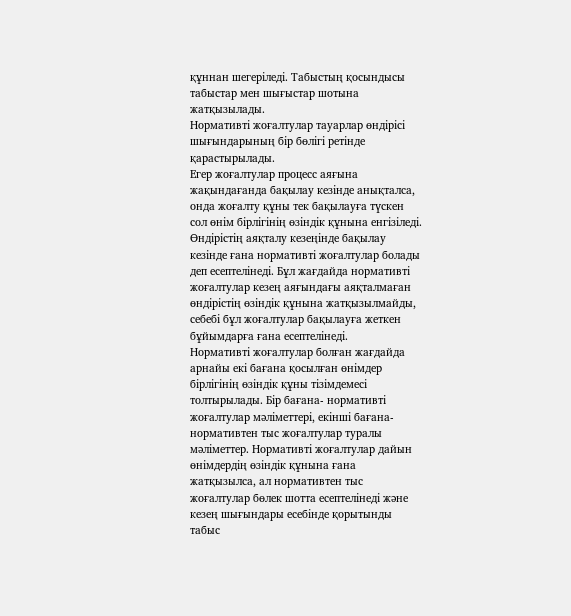құннан шегеріледі. Табыстың қосындысы табыстар мен шығыстар шотына жатқызылады.
Нормативті жоғалтулар тауарлар өндірісі шығындарының бір бөлігі ретінде қарастырылады.
Егер жоғалтулар процесс аяғына жақындағанда бақылау кезінде анықталса, онда жоғалту құны тек бақылауға түскен сол өнім бірлігінің өзіндік құнына енгізіледі. Өндірістің аяқталу кезеңінде бақылау кезінде ғана нормативті жоғалтулар болады деп есептелінеді. Бұл жағдайда нормативті жоғалтулар кезең аяғындағы аяқталмаған өндірістің өзіндік құнына жатқызылмайды, себебі бұл жоғалтулар бақылауға жеткен бұйымдарға ғана есептелінеді.
Нормативті жоғалтулар болған жағдайда арнайы екі бағана қосылған өнімдер бірлігінің өзіндік құны тізімдемесі толтырылады. Бір бағана- нормативті жоғалтулар мәліметтері, екінші бағана- нормативтен тыс жоғалтулар туралы мәліметтер. Нормативті жоғалтулар дайын өнімдердің өзіндік құнына ғана жатқызылса, ал нормативтен тыс жоғалтулар бөлек шотта есептелінеді және кезең шығындары есебінде қорытынды табыс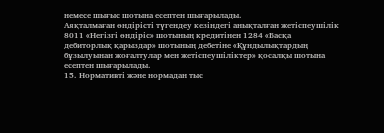немесе шығыс шотына есептен шығарылады.
Аяқталмаған өндірісті түгендеу кезіндегі анықталған жетіспеушілік 8011 «Негізгі өндіріс» шотының кредитінен 1284 «Басқа дебиторлық қарыздар» шотының дебетіне «Құндылықтардың бұзылуынан жоғалтулар мен жетіспеушіліктер» қосалқы шотына есептен шығарылады.
15. Нормативті және нормадан тыс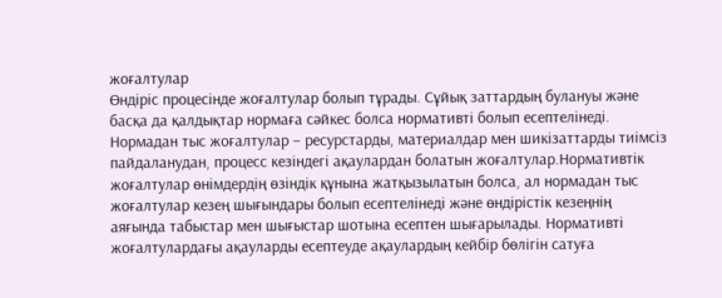жоғалтулар
Өндіріс процесінде жоғалтулар болып тұрады. Сұйық заттардың булануы және басқа да қалдықтар нормаға сәйкес болса нормативті болып есептелінеді. Нормадан тыс жоғалтулар – ресурстарды, материалдар мен шикізаттарды тиімсіз пайдаланудан, процесс кезіндегі ақаулардан болатын жоғалтулар.Нормативтік жоғалтулар өнімдердің өзіндік құнына жатқызылатын болса, ал нормадан тыс жоғалтулар кезең шығындары болып есептелінеді және өндірістік кезеңнің аяғында табыстар мен шығыстар шотына есептен шығарылады. Нормативті жоғалтулардағы ақауларды есептеуде ақаулардың кейбір бөлігін сатуға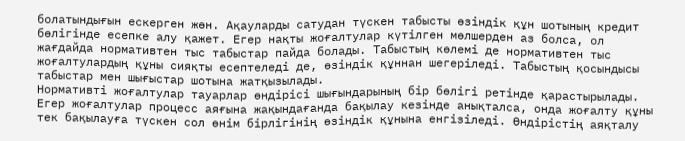болатындығын ескерген жөн. Ақауларды сатудан түскен табысты өзіндік құн шотының кредит бөлігінде есепке алу қажет. Егер нақты жоғалтулар күтілген мөлшерден аз болса, ол жағдайда нормативтен тыс табыстар пайда болады. Табыстың көлемі де нормативтен тыс жоғалтулардың құны сияқты есептеледі де, өзіндік құннан шегеріледі. Табыстың қосындысы табыстар мен шығыстар шотына жатқызылады.
Нормативті жоғалтулар тауарлар өндірісі шығындарының бір бөлігі ретінде қарастырылады.
Егер жоғалтулар процесс аяғына жақындағанда бақылау кезінде анықталса, онда жоғалту құны тек бақылауға түскен сол өнім бірлігінің өзіндік құнына енгізіледі. Өндірістің аяқталу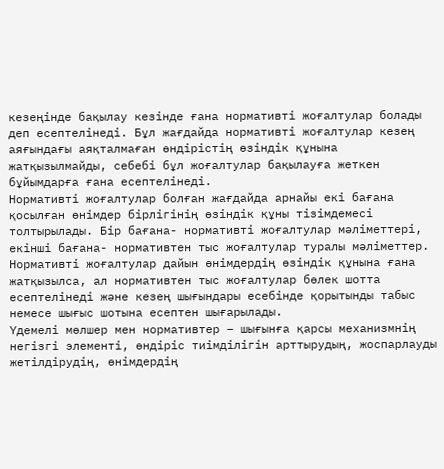кезеңінде бақылау кезінде ғана нормативті жоғалтулар болады деп есептелінеді. Бұл жағдайда нормативті жоғалтулар кезең аяғындағы аяқталмаған өндірістің өзіндік құнына жатқызылмайды, себебі бұл жоғалтулар бақылауға жеткен бұйымдарға ғана есептелінеді.
Нормативті жоғалтулар болған жағдайда арнайы екі бағана қосылған өнімдер бірлігінің өзіндік құны тізімдемесі толтырылады. Бір бағана- нормативті жоғалтулар мәліметтері, екінші бағана- нормативтен тыс жоғалтулар туралы мәліметтер. Нормативті жоғалтулар дайын өнімдердің өзіндік құнына ғана жатқызылса, ал нормативтен тыс жоғалтулар бөлек шотта есептелінеді және кезең шығындары есебінде қорытынды табыс немесе шығыс шотына есептен шығарылады.
Үдемелі мөлшер мен нормативтер – шығынға қарсы механизмнің негізгі элементі, өндіріс тиімділігін арттырудың, жоспарлауды жетілдірудің, өнімдердің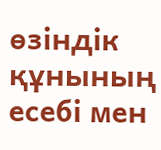өзіндік құнының есебі мен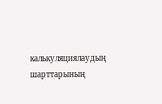калькуляциялаудың шарттарының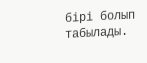бірі болып табылады.